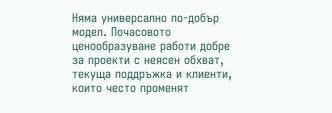Няма универсално по-добър модел. Почасовото ценообразуване работи добре за проекти с неясен обхват, текуща поддръжка и клиенти, които често променят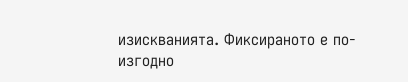изискванията. Фиксираното е по-изгодно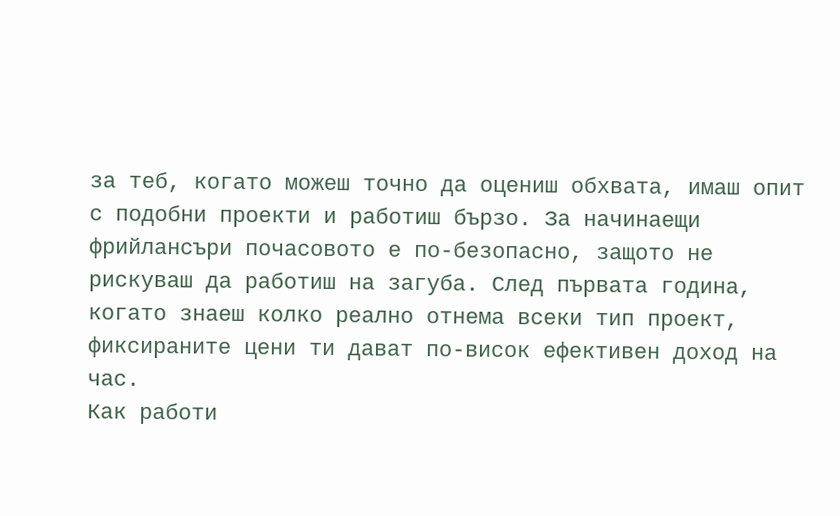за теб, когато можеш точно да оцениш обхвата, имаш опит с подобни проекти и работиш бързо. За начинаещи фрийлансъри почасовото е по-безопасно, защото не рискуваш да работиш на загуба. След първата година, когато знаеш колко реално отнема всеки тип проект, фиксираните цени ти дават по-висок ефективен доход на час.
Как работи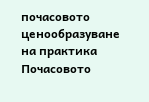почасовото ценообразуване на практика
Почасовото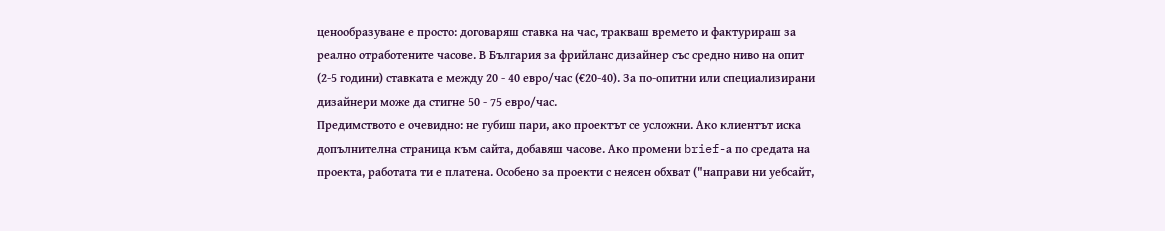ценообразуване е просто: договаряш ставка на час, тракваш времето и фактурираш за реално отработените часове. В България за фрийланс дизайнер със средно ниво на опит (2-5 години) ставката е между 20 - 40 евро/час (€20-40). За по-опитни или специализирани дизайнери може да стигне 50 - 75 евро/час.
Предимството е очевидно: не губиш пари, ако проектът се усложни. Ако клиентът иска допълнителна страница към сайта, добавяш часове. Ако промени brief-а по средата на проекта, работата ти е платена. Особено за проекти с неясен обхват ("направи ни уебсайт,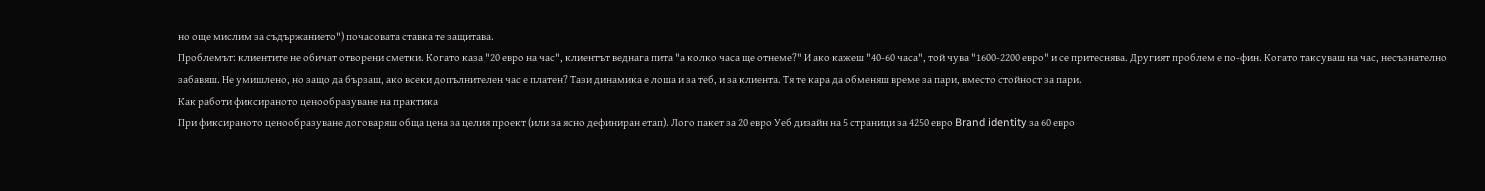но още мислим за съдържанието") почасовата ставка те защитава.
Проблемът: клиентите не обичат отворени сметки. Когато каза "20 евро на час", клиентът веднага пита "а колко часа ще отнеме?" И ако кажеш "40-60 часа", той чува "1600-2200 евро" и се притеснява. Другият проблем е по-фин. Когато таксуваш на час, несъзнателно забавяш. Не умишлено, но защо да бързаш, ако всеки допълнителен час е платен? Тази динамика е лоша и за теб, и за клиента. Тя те кара да обменяш време за пари, вместо стойност за пари.
Как работи фиксираното ценообразуване на практика
При фиксираното ценообразуване договаряш обща цена за целия проект (или за ясно дефиниран етап). Лого пакет за 20 евро Уеб дизайн на 5 страници за 4250 евро Brand identity за 60 евро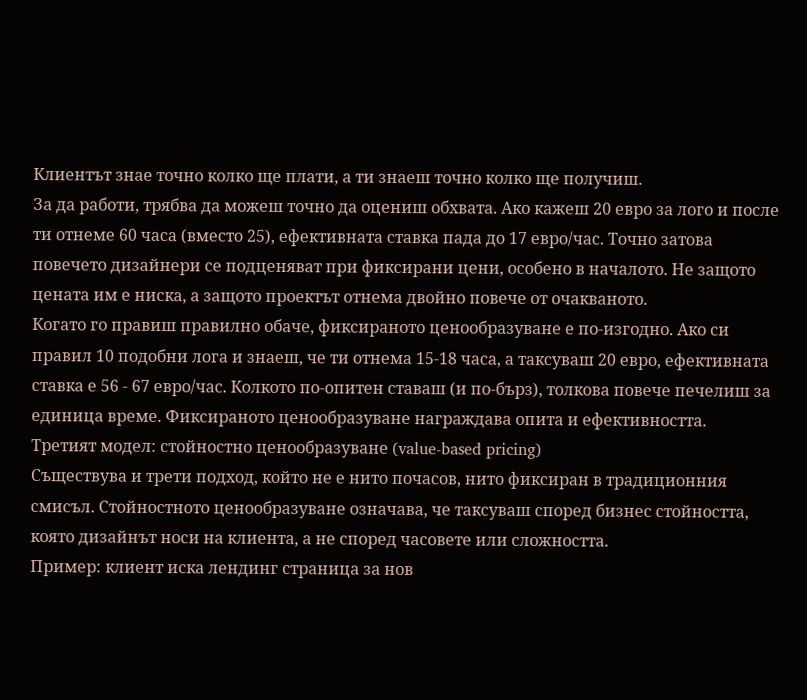Клиентът знае точно колко ще плати, а ти знаеш точно колко ще получиш.
За да работи, трябва да можеш точно да оцениш обхвата. Ако кажеш 20 евро за лого и после ти отнеме 60 часа (вместо 25), ефективната ставка пада до 17 евро/час. Точно затова повечето дизайнери се подценяват при фиксирани цени, особено в началото. Не защото цената им е ниска, а защото проектът отнема двойно повече от очакваното.
Когато го правиш правилно обаче, фиксираното ценообразуване е по-изгодно. Ако си правил 10 подобни лога и знаеш, че ти отнема 15-18 часа, а таксуваш 20 евро, ефективната ставка е 56 - 67 евро/час. Колкото по-опитен ставаш (и по-бърз), толкова повече печелиш за единица време. Фиксираното ценообразуване награждава опита и ефективността.
Третият модел: стойностно ценообразуване (value-based pricing)
Съществува и трети подход, който не е нито почасов, нито фиксиран в традиционния смисъл. Стойностното ценообразуване означава, че таксуваш според бизнес стойността, която дизайнът носи на клиента, а не според часовете или сложността.
Пример: клиент иска лендинг страница за нов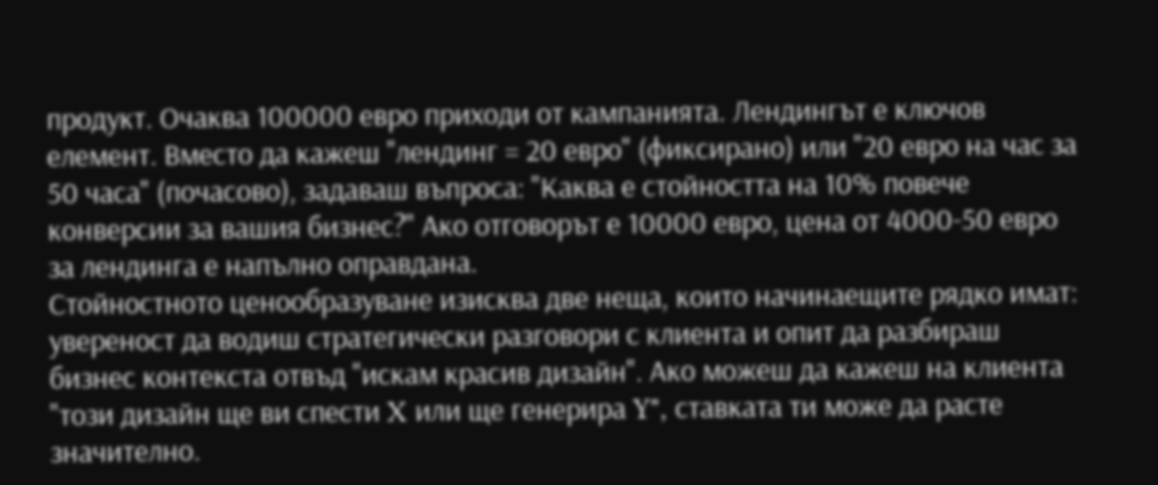продукт. Очаква 100000 евро приходи от кампанията. Лендингът е ключов елемент. Вместо да кажеш "лендинг = 20 евро" (фиксирано) или "20 евро на час за 50 часа" (почасово), задаваш въпроса: "Каква е стойността на 10% повече конверсии за вашия бизнес?" Ако отговорът е 10000 евро, цена от 4000-50 евро за лендинга е напълно оправдана.
Стойностното ценообразуване изисква две неща, които начинаещите рядко имат: увереност да водиш стратегически разговори с клиента и опит да разбираш бизнес контекста отвъд "искам красив дизайн". Ако можеш да кажеш на клиента "този дизайн ще ви спести X или ще генерира Y", ставката ти може да расте значително.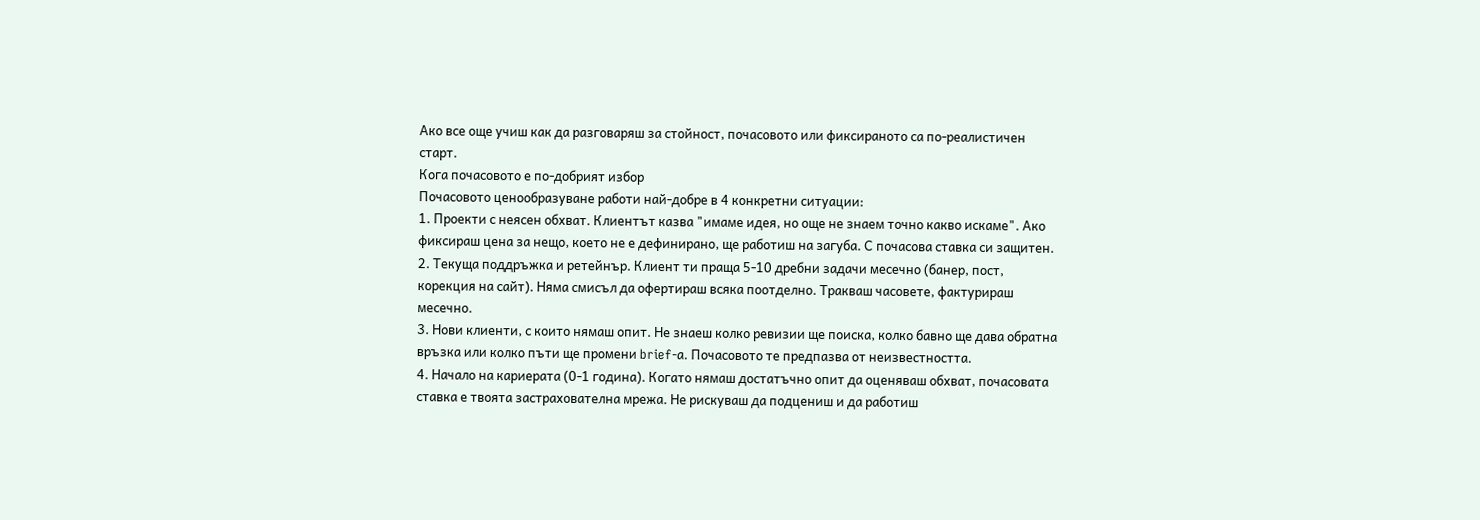Ако все още учиш как да разговаряш за стойност, почасовото или фиксираното са по-реалистичен старт.
Кога почасовото е по-добрият избор
Почасовото ценообразуване работи най-добре в 4 конкретни ситуации:
1. Проекти с неясен обхват. Клиентът казва "имаме идея, но още не знаем точно какво искаме". Ако фиксираш цена за нещо, което не е дефинирано, ще работиш на загуба. С почасова ставка си защитен.
2. Текуща поддръжка и ретейнър. Клиент ти праща 5-10 дребни задачи месечно (банер, пост, корекция на сайт). Няма смисъл да офертираш всяка поотделно. Тракваш часовете, фактурираш месечно.
3. Нови клиенти, с които нямаш опит. Не знаеш колко ревизии ще поиска, колко бавно ще дава обратна връзка или колко пъти ще промени brief-а. Почасовото те предпазва от неизвестността.
4. Начало на кариерата (0-1 година). Когато нямаш достатъчно опит да оценяваш обхват, почасовата ставка е твоята застрахователна мрежа. Не рискуваш да подцениш и да работиш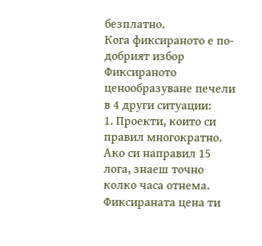безплатно.
Кога фиксираното е по-добрият избор
Фиксираното ценообразуване печели в 4 други ситуации:
1. Проекти, които си правил многократно. Ако си направил 15 лога, знаеш точно колко часа отнема. Фиксираната цена ти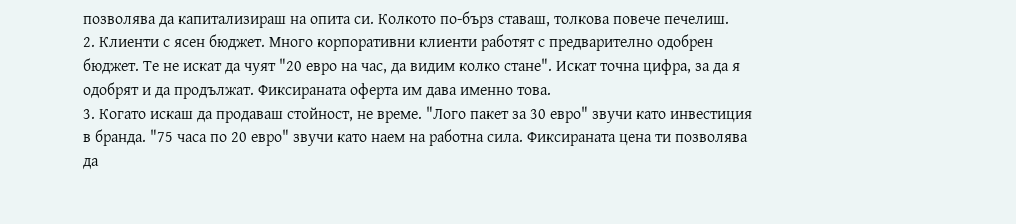позволява да капитализираш на опита си. Колкото по-бърз ставаш, толкова повече печелиш.
2. Клиенти с ясен бюджет. Много корпоративни клиенти работят с предварително одобрен бюджет. Те не искат да чуят "20 евро на час, да видим колко стане". Искат точна цифра, за да я одобрят и да продължат. Фиксираната оферта им дава именно това.
3. Когато искаш да продаваш стойност, не време. "Лого пакет за 30 евро" звучи като инвестиция в бранда. "75 часа по 20 евро" звучи като наем на работна сила. Фиксираната цена ти позволява да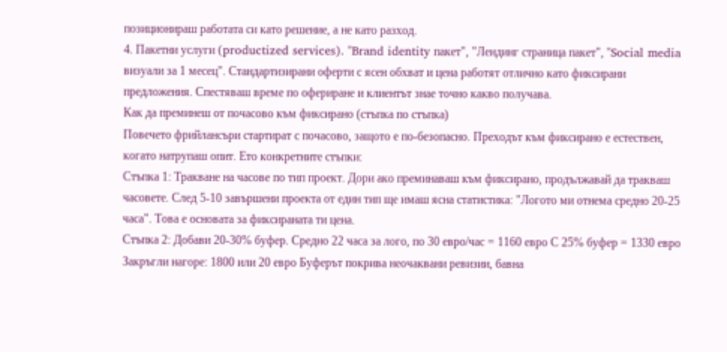позиционираш работата си като решение, а не като разход.
4. Пакетни услуги (productized services). "Brand identity пакет", "Лендинг страница пакет", "Social media визуали за 1 месец". Стандартизирани оферти с ясен обхват и цена работят отлично като фиксирани предложения. Спестяваш време по офериране и клиентът знае точно какво получава.
Как да преминеш от почасово към фиксирано (стъпка по стъпка)
Повечето фрийлансъри стартират с почасово, защото е по-безопасно. Преходът към фиксирано е естествен, когато натрупаш опит. Ето конкретните стъпки:
Стъпка 1: Тракване на часове по тип проект. Дори ако преминаваш към фиксирано, продължавай да тракваш часовете. След 5-10 завършени проекта от един тип ще имаш ясна статистика: "Логото ми отнема средно 20-25 часа". Това е основата за фиксираната ти цена.
Стъпка 2: Добави 20-30% буфер. Средно 22 часа за лого, по 30 евро/час = 1160 евро С 25% буфер = 1330 евро Закръгли нагоре: 1800 или 20 евро Буферът покрива неочаквани ревизии, бавна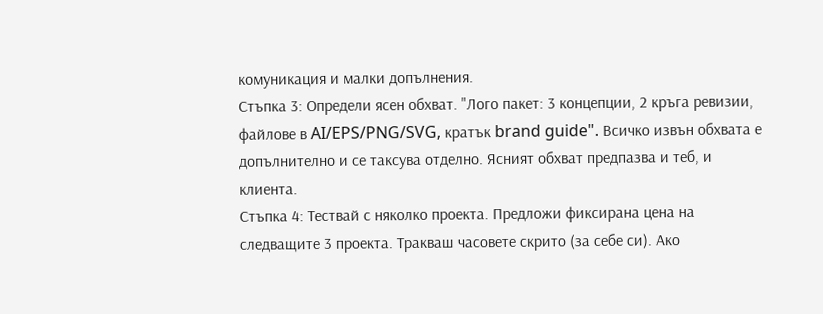комуникация и малки допълнения.
Стъпка 3: Определи ясен обхват. "Лого пакет: 3 концепции, 2 кръга ревизии, файлове в AI/EPS/PNG/SVG, кратък brand guide". Всичко извън обхвата е допълнително и се таксува отделно. Ясният обхват предпазва и теб, и клиента.
Стъпка 4: Тествай с няколко проекта. Предложи фиксирана цена на следващите 3 проекта. Тракваш часовете скрито (за себе си). Ако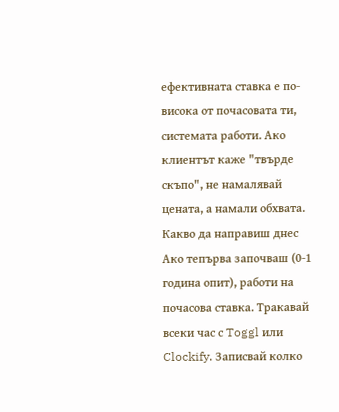ефективната ставка е по-висока от почасовата ти, системата работи. Ако клиентът каже "твърде скъпо", не намалявай цената, а намали обхвата.
Какво да направиш днес
Ако тепърва започваш (0-1 година опит), работи на почасова ставка. Тракавай всеки час с Toggl или Clockify. Записвай колко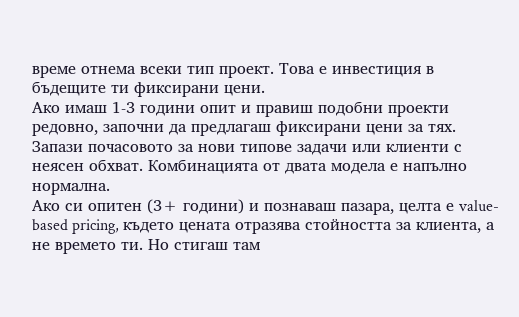време отнема всеки тип проект. Това е инвестиция в бъдещите ти фиксирани цени.
Ако имаш 1-3 години опит и правиш подобни проекти редовно, започни да предлагаш фиксирани цени за тях. Запази почасовото за нови типове задачи или клиенти с неясен обхват. Комбинацията от двата модела е напълно нормална.
Ако си опитен (3+ години) и познаваш пазара, целта е value-based pricing, където цената отразява стойността за клиента, а не времето ти. Но стигаш там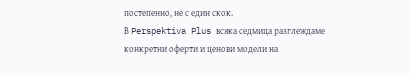постепенно, не с един скок.
В Perspektiva Plus всяка седмица разглеждаме конкретни оферти и ценови модели на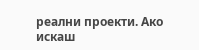реални проекти. Ако искаш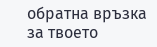обратна връзка за твоето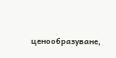ценообразуване,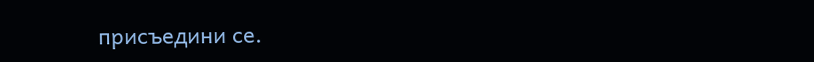присъедини се.